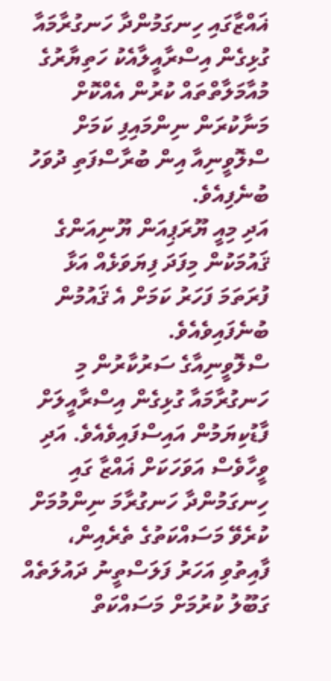ޣައްޒާގައި ހިނގަމުންދާ ހަނގުރާމައާ ގުޅިގެން އިސްރާއީލާއެކު ހަތިޔާރުގެ މުއާމަލާތްތައް ކުރުން އެއްކޮށް މަނާކުރަން ނިންމައިފި ކަމަށް ސްލޮވީނިއާ އިން ބުރާސްފަތި ދުވަހު ބުނެފިއެވެ.
އަދި މިއީ ޔޫރަޕިއަން ޔޫނިއަންގެ ޤައުމަކުން މިފަދަ ފިޔަވަޅެއް އަޅާ ފުރަތަމަ ފަހަރު ކަމަށް އެ ޤައުމުން ބުނެފައިވެއެވެ.
ސްލޮވީނިއާގެ ސަރުކާރުން މި ހަނގުރާމައާ ގުޅިގެން އިސްރާއީލަށް ފާޑުކިޔަމުން އައިސްފައިވެއެވެ. އަދި ވީހާވެސް އަވަހަކަށް ޣައްޒާ ގައި ހިނގަމުންދާ ހަނގުރާމަ ނިންމުމަށް ކުރެވޭ މަސައްކަތުގެ ތެރެއިން، ފާއިތުވި އަހަރު ފަލަސްތީނު ދައުލަތެއް ގަބޫލު ކުރުމަށް މަސައްކަތް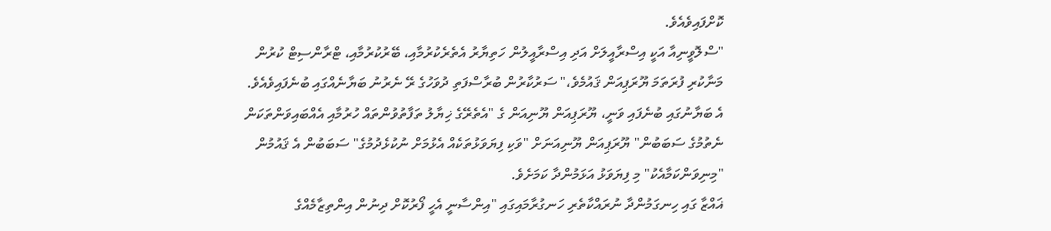ކޮށްފައިވެއެވެ.
"ސްލޮވީނިއާ އަކީ އިސްރާއީލަށް އަދި އިސްރާއީލުން ހަތިޔާރު އެތެރެކުރުމާއި، ބޭރުކުރުމާއި، ޓްރާންސިޓް ކުރުން މަނާކުރި ފުރަތަމަ ޔޫރަޕިއަން ޤައުމެވެ،" ސަރުކާރުން ބުރާސްފަތި ދުވަހުގެ ރޭ ނެރުނު ބަޔާނެއްގައި ބުނެފައިވެއެވެ.
އެ ބަޔާނުގައި ބުނެފައި ވަނީ، ޔޫރަޕިއަން ޔޫނިއަން ގެ "އެތެރޭގެ ޚިޔާލު ތަފާތުވުންތައް ހުރުމާއި އެއްބައިވަންތަކަން ނެތުމުގެ ސަބަބުން" ޔޫރަޕިއަން ޔޫނިއަނަށް "ވަކި ފިޔަވަޅުތަކެއް އެޅުމަށް ނުކުޅެދުމުގެ" ސަބަބުން އެ ޤައުމުން "މިނިވަންކަމާއެކު" މި ފިޔަވަޅު އަޅަމުންދާ ކަމަށެވެ.
ޣައްޒާ ގައި ހިނގަމުންދާ ނުރައްކާތެރި ހަނގުރާމައިގައި "އިންސާނީ އެހީ ފޯރުކޮށް ދިނުން އިންތިޒާމެއްގެ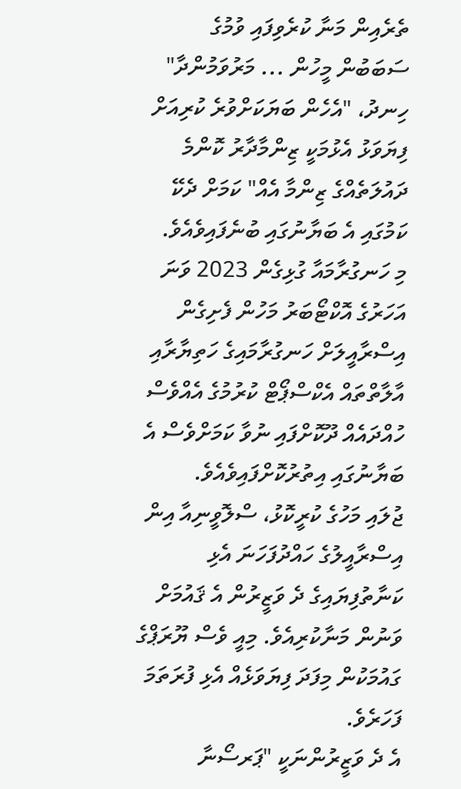ތެރެއިން މަނާ ކުރެވިފައި ވުމުގެ ސަބަބުން މީހުން ... މަރުވަމުންދާ" ހިނދު، "އެހެން ބަޔަކަށްވުރެ ކުރިއަށް ފިޔަވަޅު އެޅުމަކީ ޒިންމާދާރު ކޮންމެ ދައުލަތެއްގެ ޒިންމާ އެއް" ކަމަށް ދެކޭ ކަމުގައި އެ ބަޔާނުގައި ބުނެފައިވެއެވެ.
މި ހަނގުރާމައާ ގުޅިގެން 2023 ވަނަ އަހަރުގެ އޮކްޓޯބަރު މަހުން ފެށިގެން އިސްރާއީލަށް ހަނގުރާމައިގެ ހަތިޔާރާއި އާލާތްތައް އެކްސްޕޯޓް ކުރުމުގެ އެއްވެސް ހުއްދައެއް ދޫކޮށްފައި ނުވާ ކަމަށްވެސް އެ ބަޔާނުގައި އިތުރުކޮށްފައިވެއެވެ.
ޖުލައި މަހުގެ ކުރީކޮޅު، ސްލޮވީނިއާ އިން އިސްރާއީލުގެ ހައްދުފަހަނަ އެޅި ކަނާތުފިޔައިގެ ދެ ވަޒީރުން އެ ޤައުމަށް ވަނުން މަނާކުރިއެވެ. މިއީ ވެސް ޔޫރަޕްގެ ގައުމަކުން މިފަދަ ފިޔަވަޅެއް އެޅި ފުރަތަމަ ފަހަރެވެ.
އެ ދެ ވަޒީރުންނަކީ "ޕަރސޯނާ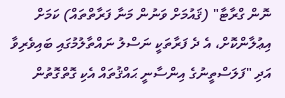ނޮން ގްރާޓާ" (ޤައުމަށް ވަނުން މަނާ ފަރާތްތައް) ކަމަށް އިޢުލާންކޮށް، އެ ދެ ފަރާތަކީ ނަސްލު ނައްތާލުމުގައި ބައިވެރިވާ އަދި "ފަލަސްތީނުގެ އިންސާނީ ޙައްޤުތައް އެކި ގޮތްގޮތުން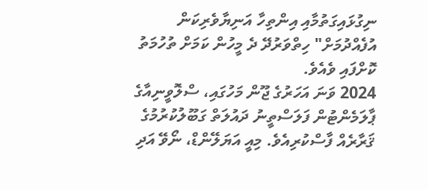ނިގުޅައިގަތުމާއި އިންތިހާ އަނިޔާވެރިކަން އުފެއްދުމަށް" ހިތްވަރުދޭ ދެ މީހުން ކަމަށް ތުހުމަތު ކޮށްފައި ވެއެވެ.
2024 ވަނަ އަހަރުގެ ޖޫން މަހުގައި، ސްލޮވީނިއާގެ ޕާލަމެންޓުން ފަލަސްތީނު ދައުލަތް ގަބޫލުކުރުމުގެ ޤަރާރެއް ފާސްކުރިއެވެ. މިއީ އަޔަލޭންޑް، ނޯވޭ އަދި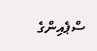ސްޕެއިންގެ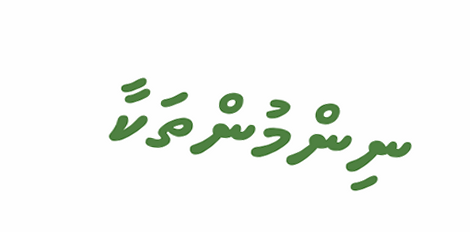ނިންމުންތަކާ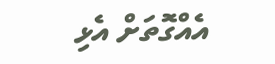އެއްގޮތަށް އެޅި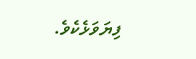ފިޔަވަޅެކެވެ.